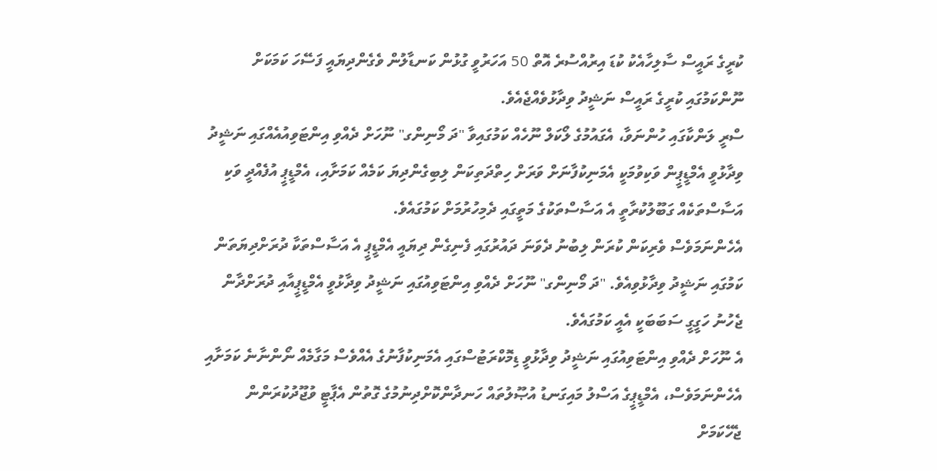ކުރީގެ ރައީސް ސާލިހާއެކު ކުޑަ އިރުއްސުރެ އޮތް 50 އަހަރުވީ ގުޅުން ކަނޑާލުން ވެގެންދިޔައީ ފަސޭހަ ކަމަކަށް ނޫންކަމުގައި ކުރީގެ ރައީސް ނަޝީދު ވިދާޅުވެއްޖެއެވެ.
ސްރީ ލަންކާގައި ހުންނަވާ، އެގައުމުގެ ލޯކަލް ނޫހެއް ކަމުގައިވާ "ދަ މޯނިންގ" ނޫހަށް ދެއްވި އިންޓަވިއުއެއްގައި ނަޝީދު ވިދާޅުވީ އެމްޑީޕީން ވަކިވުމަކީ އެމަނިކުފާނަށް ވަރަށް ހިތްދަތިކަން ލިބިގެންދިޔަ ކަމެއް ކަމަށާއި، އެމްޑީޕީ އުފެއްދީ ވަކި އަސާސްތަކެއް ގަބޫލުކުރާތީ އެ އަސާސްތަކުގެ މަތީގައި ދެމިހުރުމަށް ކަމުގައެވެ.
އެހެންނަމަވެސް ވެރިކަން ކުރަން ލިބުނު ދެވަނަ ދައުރުގައި ފެނިގެން ދިޔައީ އެމްޑީޕީ އެ އަސާސްތަކާ ދުރަށްދިޔަތަން ކަމުގައި ނަޝީދު ވިދާޅުވިއެވެ. "ދަ މޯނިންގ" ނޫހަށް ދެއްވި އިންޓަވިއުގައި ނަޝީދު ވިދާޅުވީ އެމްޑީޕީއާއި ދުރަށްދާން ޖެހުނު ހަގީގީ ސަބަބަކީ އެއީ ކަމުގައެވެ.
އެ ނޫހަށް ދެއްވި އިންޓަވިއުގައި ނަޝީދު ވިދާޅުވީ ޑިމޮކްރަޓުސްގައި އެމަނިކުފާނުގެ އެއްވެސް މަގާމެއް ނޯންނާނެ ކަމަށާއި އެހެންނަމަވެސް، އެމްޑީޕީގެ އަސްލު މައިގަނޑު އުޞޫލުތައް ހަނދާންކޮށްދިނުމުގެ ގޮތުން އެޕާޓީ ވުޖޫދުކުރަންން ޖެހޭކަމަށް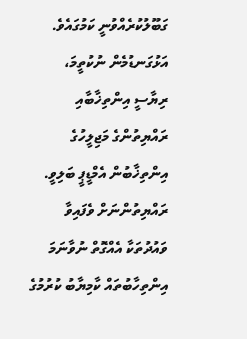ގަބޫލުކުރެއްވުނީ ކަމުގައެވެ.
އަޅުގަނޑުމެން ނުކުތީމަ، ރިޔާސީ އިންތިޚާބާއި ރައްޔިތުންގެ މަޖިލީހުގެ އިންތިޚާބުން އެމްޑީޕީ ބަލިވީ. ރައްޔިތުންނަށް ވެފައިވާ ވައުދުތަކާ އެއްގޮތް ނުވާނަމަ އިންތިހާބުތައް ކާމިޔާބު ކުރުމުގެ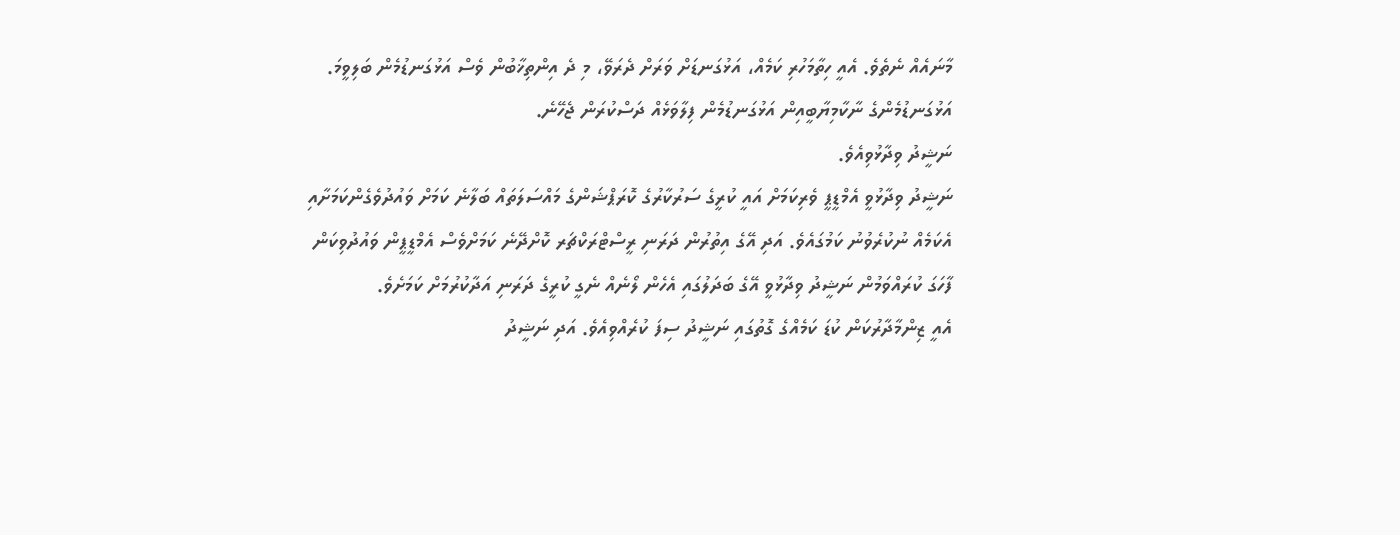މާނައެއް ނެތެވެ. އެއީ ހިތާމަހުރި ކަމެއް، އަޅުގަނޑަށް ވަރަށް ދެރަވޭ، މި ދެ އިންތިޚާބުން ވެސް އަޅުގަނޑުމެން ބަލިވީމަ. އަޅުގަނޑުމެންގެ ނާކާމިޔާބީއިން އަޅުގަނޑުމެން ފިލާވަޅެއް ދަސްކުރަން ޖެހޭނެ.
ނަޝީދު ވިދާޅުވިއެވެ.
ނަޝީދު ވިދާޅުވީ އެމްޑީޕީ ވެރިކަމަށް އައީ ކުރީގެ ސަރުކާރުގެ ކޮރަޕްޝަންގެ މައްސަލަތައް ބަލާނެ ކަމަށް ވައުދުވެގެންކަމަށާއި އެކަމެއް ނުކުރެވުނު ކަމުގައެވެ. އަދި އޭގެ އިތުރުން ދަރަނި ރީސްޓްރަކްޗަރ ކޮށްދޭނެ ކަމަށްވެސް އެމްޑީޕީން ވައުދުވިކަން ފާހަގަ ކުރައްވަމުން ނަޝީދު ވިދާޅުވީ އޭގެ ބަދަލުގައި އެހެން ލޯނެއް ނެގީ ކުރީގެ ދަރަނި އަދާކުރުމަށް ކަމަށެވެ.
އެއީ ޒިންމާދާރުކަން ކުޑަ ކަމެއްގެ ގޮތުގައި ނަޝީދު ސިފަ ކުރެއްވިއެވެ. އަދި ނަޝީދު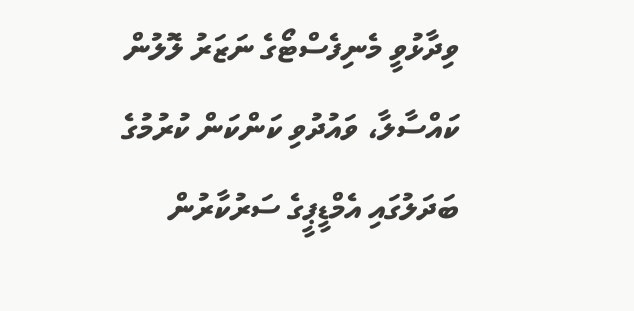ވިދާޅުވީ މެނިފެސްޓޯގެ ނަޒަރު ލޮލުން ކައްސާލާ، ވައުދުވި ކަންކަން ކުރުމުގެ ބަދަލުގައި އެމްޑީޕީގެ ސަރުކާރުން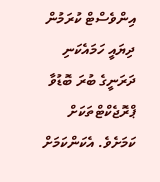އިންވެސްޓް ކުރަމުން ދިޔައީ ހަމައެކަނި ދަރަނީގެ ބުރަ ބޮޑުވާ ޕްރޮޖެކްޓްތަކަށް ކަމަށެވެ. އެކަންކަމަށް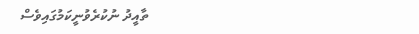ތާއީދު ނުކުރެވުނީކަމުގައިވެސް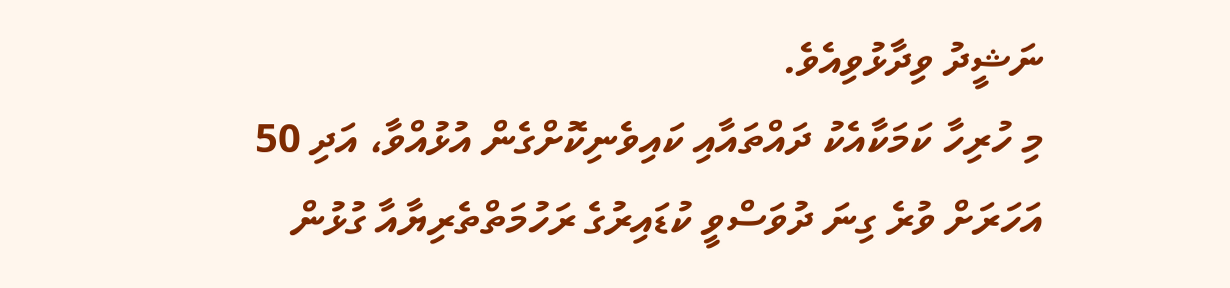ނަޝީދު ވިދާޅުވިއެވެ.
މި ހުރިހާ ކަމަކާއެކު ދައްތައާއި ކައިވެނިކޮށްގެން އުޅުއްވާ، އަދި 50 އަހަރަށް ވުރެ ގިނަ ދުވަސްވީ ކުޑައިރުގެ ރަހުމަތްތެރިޔާއާ ގުޅުން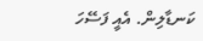ކަނޑާލިން. އެއީ ފަސޭހަ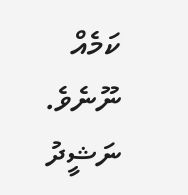ކަމެއް ނޫނެވެ.
ނަޝީދު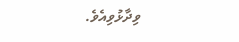ވިދާޅުވިއެވެ.